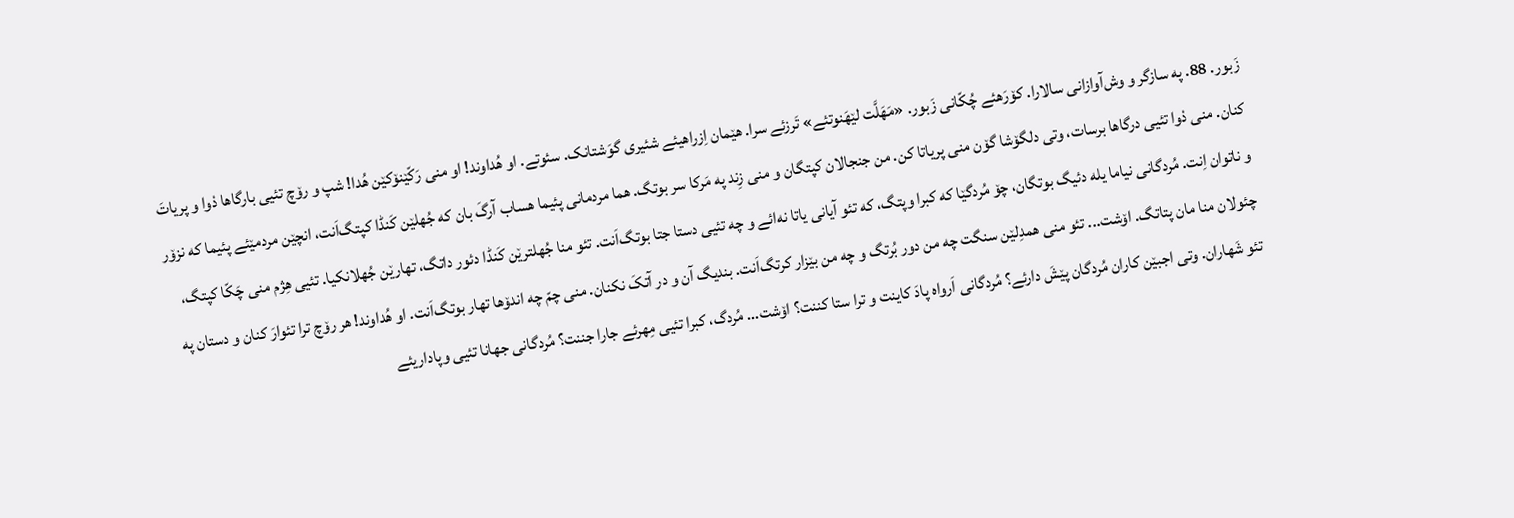زَبور. 88. په سازگر و وش‌آوازانی سالارا. کۆرَهئے چُکّانی زَبور. «مَهَلَّت لێهَنوتئے» تَرزئے سرا. هێمان اِزراهیئے شئیری گوَشتانک. سئوتے. او هُداوند! او منی رَکّێنۆکێن هُدا! شپ و رۆچ تئیی بارگاها دْوا و پریاتَ کنان. منی دْوا تئیی درگاها برسات، وتی دلگۆشا گۆن منی پریاتا کن. من جنجالان کپتگان و منی زِند په مَرکا سر بوتگ. هما مردمانی پئیما هساب آرگَ بان که جُهلێن کَنڈا کپتگ‌اَنت، انچێن مردمێئے پئیما که نزۆر و ناتوان اِنت. مُردگانی نیاما یله دئیگ بوتگان، چۆ مُردگێا که کبرا وپتگ، که تئو آیانی یاتا نه‌ائے و چه تئیی دستا جتا بوتگ‌اَنت. تئو منا جُهلترێن کَنڈا دئور داتگ، تهارێن جُهلانکیا. تئیی هِژم منی چَکّا کپتگ، چئولان منا مان پتاتگ. اۆشت... تئو منی همدِلێن سنگت چه من دور بُرتگ و چه من بێزار کرتگ‌اَنت. بندیگ آن و در آتکَ نکنان. منی چمّ چه اندۆها تهار بوتگ‌اَنت. او هُداوند! هر رۆچ ترا تئوارَ کنان و دستان په تئو شَهاران. وتی اجبێن کاران مُردگان پێشَ دارئے؟ مُردگانی اَرواه پادَ کاینت و ترا ستا کننت؟ اۆشت... مُردگ، کبرا تئیی مِهرئے جارا جننت؟ مُردگانی جهانا تئیی وپاداریئے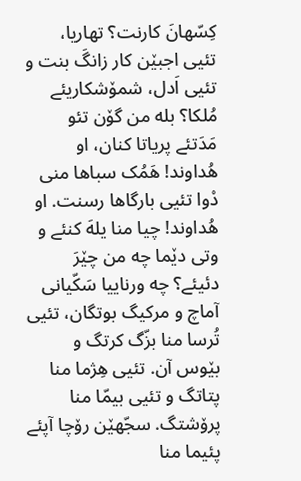کِسّهانَ کارنت؟ تهاریا، تئیی اجبێن کار زانگَ بنت و تئیی اَدل، شمۆشکاریئے مُلکا؟ بله من گۆن تئو مَدَتئے پریاتا کنان، او هُداوند! هَمُک سباها منی دْوا تئیی بارگاها رسنت. او هُداوند! چیا منا یلهَ کنئے و وتی دێما چه من چێرَ دئیئے؟ چه ورناییا سَکّیانی آماچ و مرکیگ بوتگان، تئیی تُرسا منا بزّگ کرتگ و بێوس آن. تئیی هِژما منا پتاتگ و تئیی بیمّا منا پرۆشتگ. سجّهێن رۆچا آپئے پئیما منا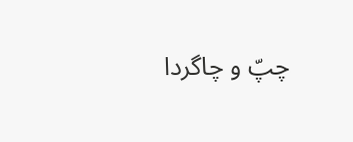چپّ و چاگردا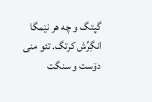گپتگ و چه هر نێمگا انگِرِّش کرتگ. تئو منی دۆست و سنگت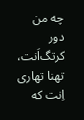چه من دور کرتگ‌اَنت، تهنا تهاری اِنت که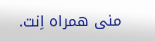منی همراه اِنت.